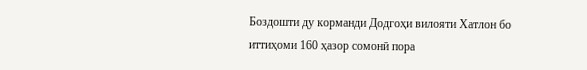Боздошти ду корманди Додгоҳи вилояти Хатлон бо иттиҳоми 160 ҳазор сомонӣ пора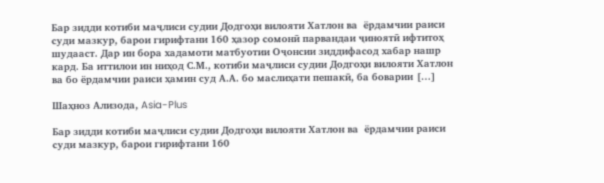Бар зидди котиби маҷлиси судии Додгоҳи вилояти Хатлон ва  ёрдамчии раиси суди мазкур, барои гирифтани 160 ҳазор сомонӣ парвандаи ҷиноятӣ ифтитоҳ шудааст. Дар ин бора хадамоти матбуотии Оҷонсии зиддифасод хабар нашр кард. Ба иттилои ин ниҳод С.М., котиби маҷлиси судии Додгоҳи вилояти Хатлон ва бо ёрдамчии раиси ҳамин суд А.А. бо маслиҳати пешакӣ, ба боварии […]

Шаҳноз Ализода, Asia-Plus

Бар зидди котиби маҷлиси судии Додгоҳи вилояти Хатлон ва  ёрдамчии раиси суди мазкур, барои гирифтани 160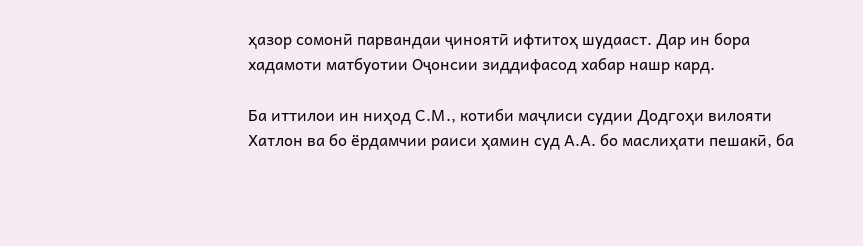ҳазор сомонӣ парвандаи ҷиноятӣ ифтитоҳ шудааст. Дар ин бора хадамоти матбуотии Оҷонсии зиддифасод хабар нашр кард.

Ба иттилои ин ниҳод С.М., котиби маҷлиси судии Додгоҳи вилояти Хатлон ва бо ёрдамчии раиси ҳамин суд А.А. бо маслиҳати пешакӣ, ба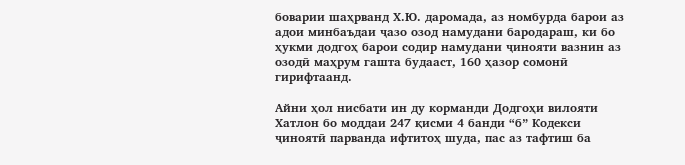боварии шаҳрванд Х.Ю. даромада, аз номбурда барои аз адои минбаъдаи ҷазо озод намудани бародараш, ки бо ҳукми додгоҳ барои содир намудани ҷинояти вазнин аз озодӣ маҳрум гашта будааст, 160 ҳазор сомонӣ гирифтаанд.

Айни ҳол нисбати ин ду корманди Додгоҳи вилояти Хатлон бо моддаи 247 қисми 4 банди “б” Кодекси ҷиноятӣ парванда ифтитоҳ шуда, пас аз тафтиш ба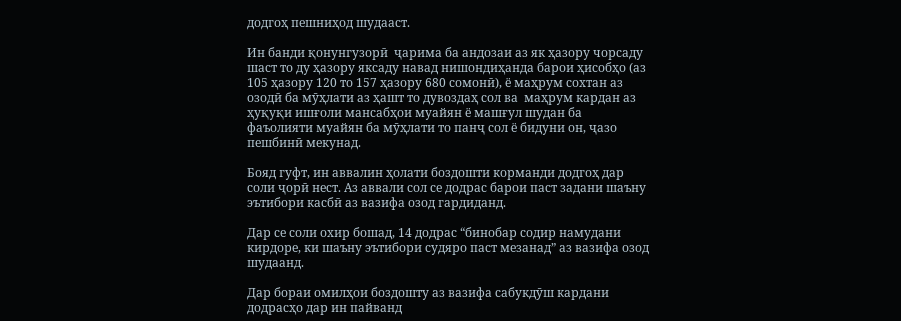додгоҳ пешниҳод шудааст.

Ин банди қонунгузорӣ  ҷарима ба андозаи аз як ҳазору чорсаду шаст то ду ҳазору яксаду навад нишондиҳанда барои ҳисобҳо (аз 105 ҳазору 120 то 157 ҳазору 680 сомонӣ), ё маҳрум сохтан аз озодӣ ба мӯҳлати аз ҳашт то дувоздаҳ сол ва  маҳрум кардан аз ҳуқуқи ишғоли мансабҳои муайян ё машғул шудан ба фаъолияти муайян ба мӯҳлати то панҷ сол ё бидуни он, ҷазо пешбинӣ мекунад.

Бояд гуфт, ин аввалин ҳолати боздошти корманди додгоҳ дар соли ҷорӣ нест. Аз аввали сол се додрас барои паст задани шаъну эътибори касбӣ аз вазифа озод гардиданд.

Дар се соли охир бошад, 14 додрас “бинобар содир намудани кирдоре, ки шаъну эътибори судяро паст мезанад” аз вазифа озод шудаанд.

Дар бораи омилҳои боздошту аз вазифа сабукдӯш кардани додрасҳо дар ин пайванд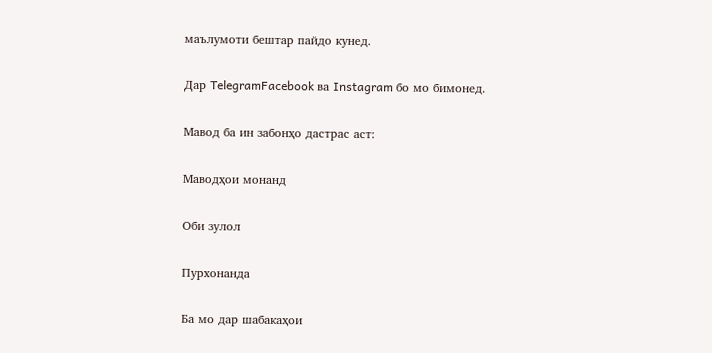маълумоти бештар пайдо кунед.

Дар TelegramFacebook ва Instagram бо мо бимонед.

Мавод ба ин забонҳо дастрас аст:

Маводҳои монанд

Оби зулол

Пурхонанда

Ба мо дар шабакаҳои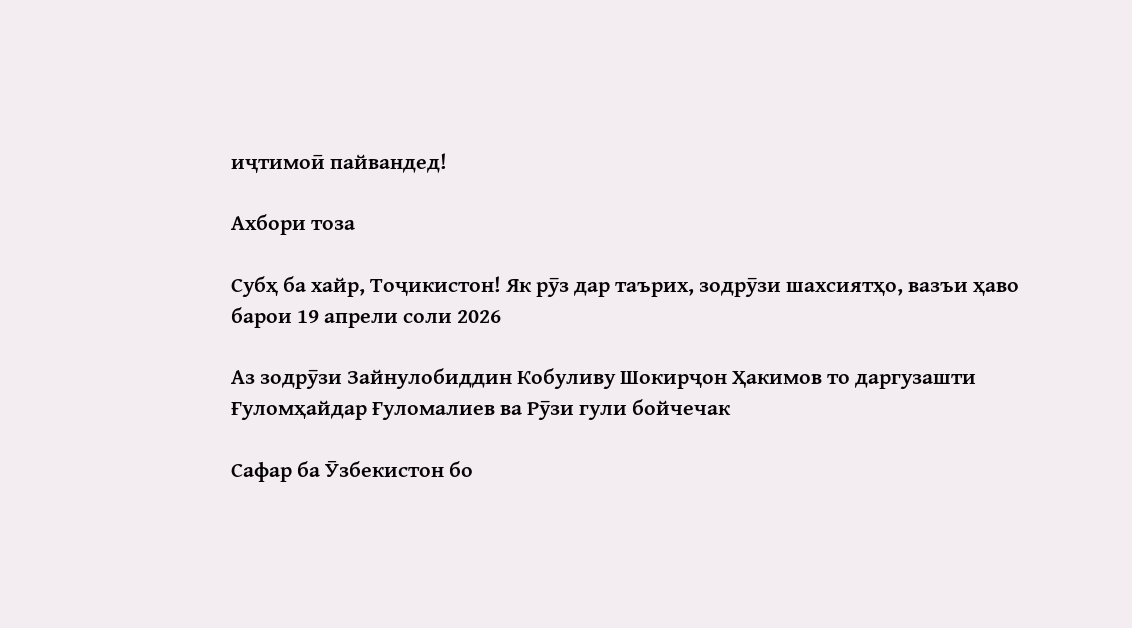иҷтимоӣ пайвандед!

Ахбори тоза

Субҳ ба хайр, Тоҷикистон! Як рӯз дар таърих, зодрӯзи шахсиятҳо, вазъи ҳаво барои 19 апрели соли 2026

Аз зодрӯзи Зайнулобиддин Кобуливу Шокирҷон Ҳакимов то даргузашти Ғуломҳайдар Ғуломалиев ва Рӯзи гули бойчечак

Сафар ба Ӯзбекистон бо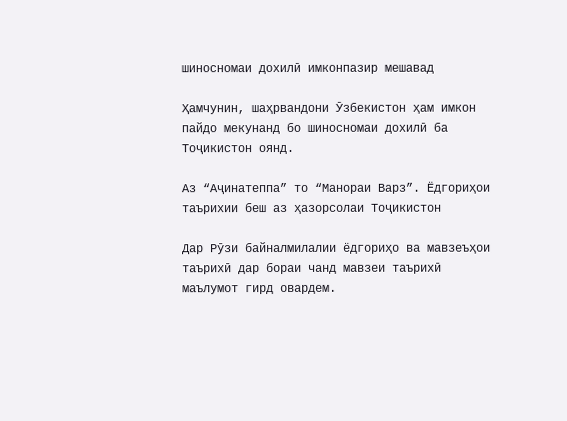шиносномаи дохилӣ имконпазир мешавад

Ҳамчунин, шаҳрвандони Ӯзбекистон ҳам имкон пайдо мекунанд бо шиносномаи дохилӣ ба Тоҷикистон оянд.

Аз “Аҷинатеппа” то “Манораи Варз”. Ёдгориҳои таърихии беш аз ҳазорсолаи Тоҷикистон

Дар Рӯзи байналмилалии ёдгориҳо ва мавзеъҳои таърихӣ дар бораи чанд мавзеи таърихӣ маълумот гирд овардем.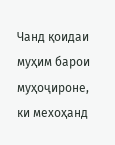Чанд қоидаи муҳим барои муҳоҷироне, ки мехоҳанд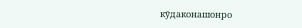кӯдаконашонро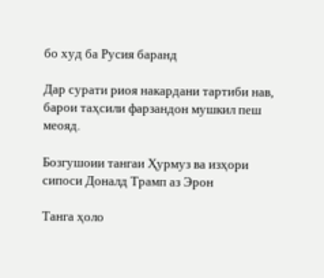бо худ ба Русия баранд

Дар сурати риоя накардани тартиби нав, барои таҳсили фарзандон мушкил пеш меояд.

Бозгушоии тангаи Ҳурмуз ва изҳори сипоси Доналд Трамп аз Эрон

Танга ҳоло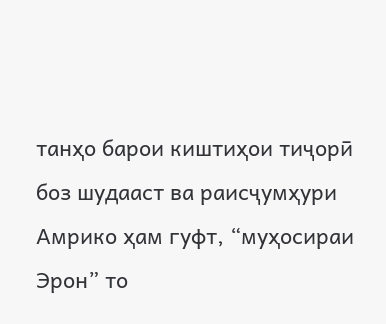танҳо барои киштиҳои тиҷорӣ боз шудааст ва раисҷумҳури Амрико ҳам гуфт, “муҳосираи Эрон” то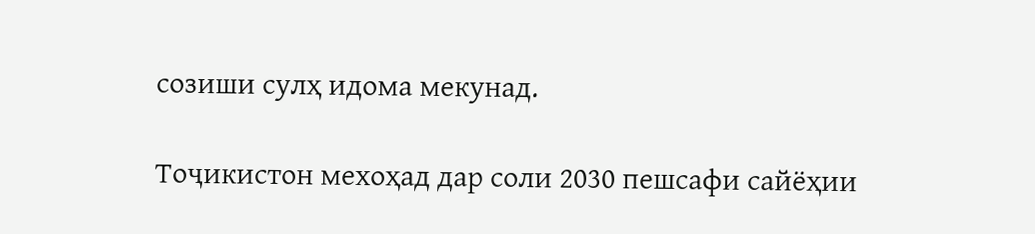созиши сулҳ идома мекунад.

Тоҷикистон мехоҳад дар соли 2030 пешсафи сайёҳии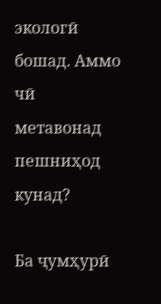экологӣ бошад. Аммо чӣ метавонад пешниҳод кунад?

Ба ҷумҳурӣ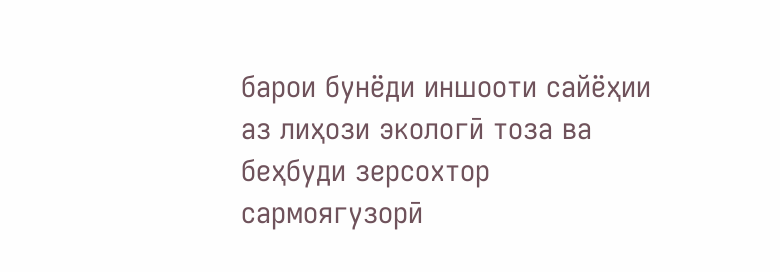барои бунёди иншооти сайёҳии аз лиҳози экологӣ тоза ва беҳбуди зерсохтор сармоягузорӣ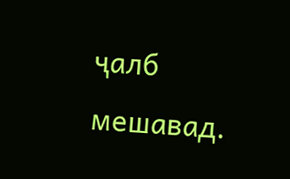ҷалб мешавад.